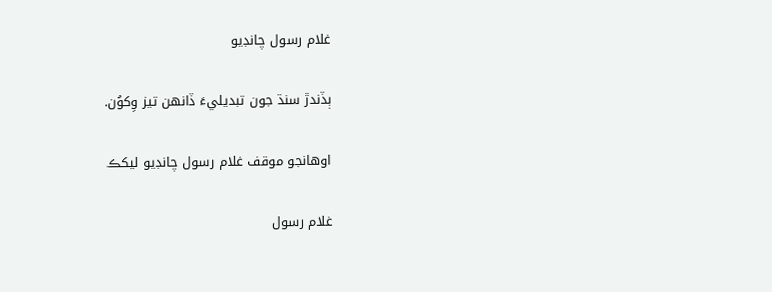غلام رسول چانڊيو

ٻڏندڙ سنڌ جون تبديليءَ ڏانهن تيز وِکوُن.

اوهانجو موقف غلام رسول چانڊيو ليکڪ

غلام رسول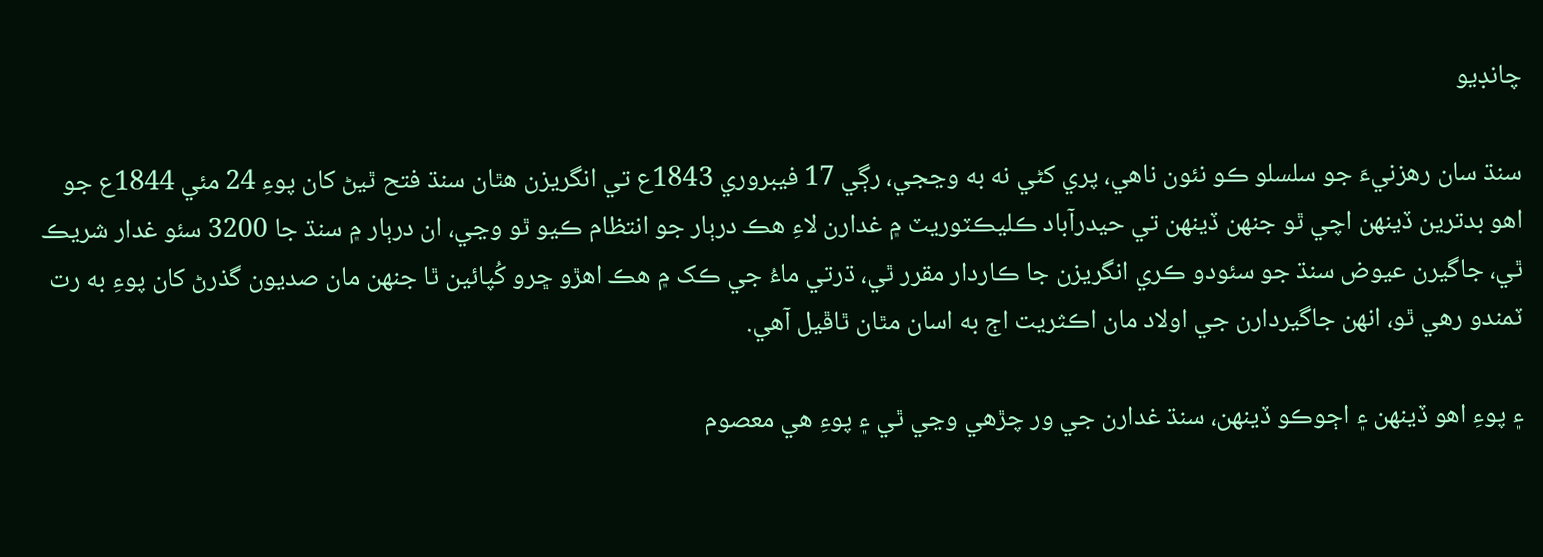چانڊيو

سنڌ سان رهزنيءَ جو سلسلو ڪو نئون ناهي، پري کڻي نه به وڃجي، رڳي 17 فيبروري 1843ع تي انگريزن هٿان سنڌ فتح ٿيڻ کان پوءِ 24 مئي 1844ع جو اهو بدترين ڏينهن اچي ٿو جنهن ڏينهن تي حيدرآباد ڪليڪٽوريٽ ۾ غدارن لاءِ هڪ درٻار جو انتظام ڪيو ٿو وڃي، ان درٻار ۾ سنڌ جا 3200 سئو غدار شريڪ ٿي، جاگيرن عيوض سنڌ جو سئودو ڪري انگريزن جا ڪاردار مقرر ٿي، ڌرتي ماءُ جي ڪک ۾ هڪ اهڙو ڇرو کُپائين ٿا جنهن مان صديون گذرڻ کان پوءِ به رت ٽمندو رهي ٿو، انهن جاگيردارن جي اولاد مان اڪثريت اڄ به اسان مٿان ٿاڦيل آهي.

۽ پوءِ اهو ڏينهن ۽ اڄوڪو ڏينهن، سنڌ غدارن جي ور چڙهي وڃي ٿي ۽ پوءِ هي معصوم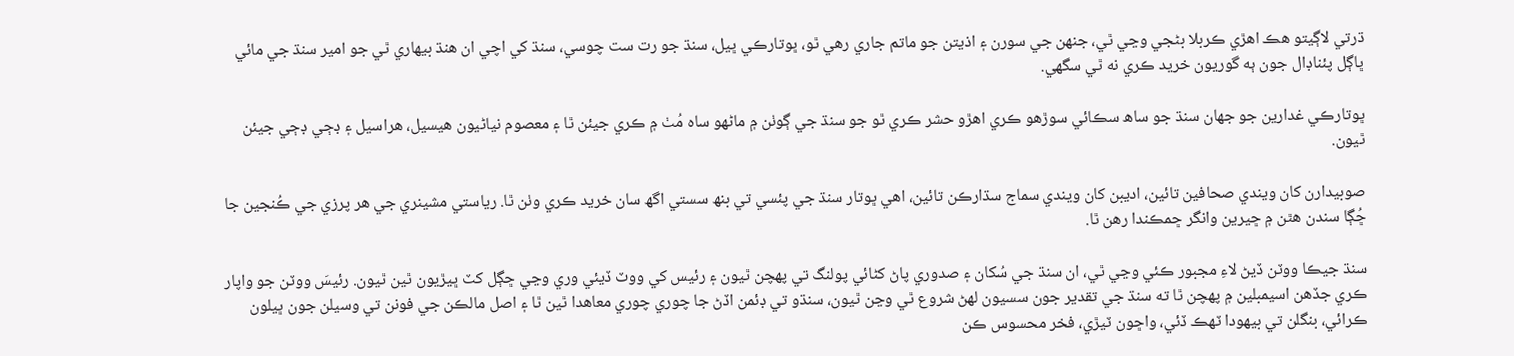ڌرتي لاڳيتو هڪ اهڙي ڪربلا بڻجي وڃي ٿي، جنهن جي سورن ۽ اذيتن جو ماتم جاري رهي ٿو، ڀوتارڪي ڀيل، سنڌ جو رت ست چوسي، سنڌ کي اچي ان هنڌ بيهاري ٿي جو امير سنڌ جي مائي ڀاڳل پئناڊال جون ٻه گوريون خريد ڪري نه ٿي سگهي.

ڀوتارڪي غدارين جو جهان سنڌ جو ساھ سڪائي سوڙهو ڪري اهڙو حشر ڪري ٿو جو سنڌ جي ڳوٺن ۾ ماڻهو ساه مُٺ ۾ ڪري جيئن ٿا ۽ معصوم نياڻيون هيسيل، هراسيل ۽ ڊڄي ڊڄي جيئن ٿيون.

صوبيدارن کان ويندي صحافين تائين، اديبن کان ويندي سماج سڌارڪن تائين، اهي ڀوتار سنڌ جي پئسي تي بنھ سستي اگھ سان خريد ڪري وٺن ٿا. رياستي مشينري جي هر پرزي جي ڪُنجين جا ڇُڳا سندن هٿن ۾ ڇيرين وانگر ڇمڪندا رهن ٿا.

سنڌ جيڪا ووٽن ڏيڻ لاءِ مجبور ڪئي وڃي ٿي، ان سنڌ جي سُکان ۽ صدوري پاڻ کڻائي پولنگ تي پهچن ٿيون ۽ رئيس کي ووٽ ڏيئي وري وڃي ڇڳل کٽ ڀيڙيون ٿين ٿيون. رئيسَ ووٽن جو واپار ڪري جڏهن اسيمبلين ۾ پهچن ٿا ته سنڌ جي تقدير جون سسيون لهڻ شروع ٿي وڃن ٿيون، سنڌو تي ڊئمن اڏڻ جا چوري چوري معاھدا ٿين ٿا ۽ اصل مالڪن جي فونن تي وسيلن جون ڀيلون ڪرائي، بنگلن تي بيهودا ٽهڪ ڏئي، واڇون ٽيڙي، فخر محسوس ڪن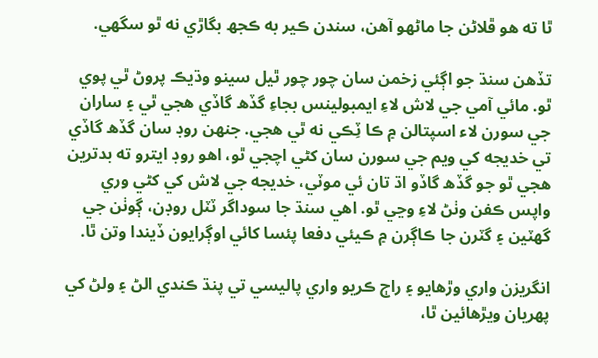ٿا ته هو ڦلاڻن جا ماڻهو آهن، سندن ڪير به ڪجھ بگاڙي نه ٿو سگهي.

تڏهن سنڌ جو اڳئي زخمن سان چور چور ٿيل سينو وڌيڪ پروڻ ٿي پوي ٿو. مائي آمي جي لاش لاءِ ايمبولينس بجاءِ گڏھ گاڏي هجي ٿي ۽ ساران جي سورن لاء اسپتالن ۾ ڪا ٽِڪي نه ٿي هجي. جنهن روڊ سان گڏھ گاڏي تي خديجه کي ويم جي سورن سان کڻي اچجي ٿو، اهو روڊ ايترو ته بدترين هجي ٿو جو گڏھ گاڏو اڌ تان ئي موٽي، خديجه جي لاش کي کڻي وري واپس ڪفن وٺڻ لاءِ وڃي ٿو. اهي سنڌ جا سوداگر ٽٽل روڊن، ڳوٺن جي گهٽين ۽ گٽرن جا ڪاڳرن ۾ ڪيئي دفعا پئسا کائي اوڳرايون ڏيندا وتن ٿا.

انگريزن واري وڙهايو ۽ راڄ ڪريو واري پاليسي تي پنڌ ڪندي الڻ ۽ ولڻ کي پهريان ويڙهائين ٿا،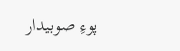پوءِ صوبيدار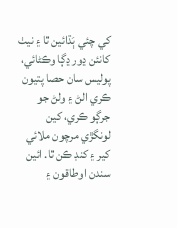کي چئي ٻَڌائين ٿا ۽ نيٺ کانئن ڍور ڍڳا وڪڻائي، پوليس سان حصا پتيون ڪري الڻ ۽ ولڻ جو جرڳو ڪري، کين لونگڙي مرچون ملائي کير ۽ کنڊ ڪن ٿا. ائين سندن اوطاقون ۽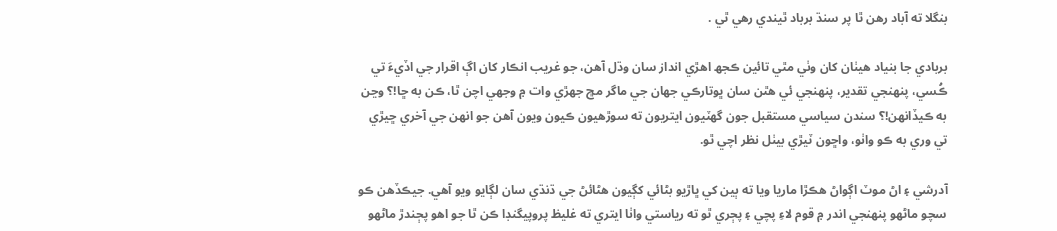بنگلا ته آباد رهن ٿا پر سنڌ برباد ٿيندي رهي ٿي .

بربادي جا بنياد هيٺان کان وٺي مٿي تائين ڪجھ اهڙي انداز سان وڌل آهن، جو غريب انڪار کان اڳ اقرار جي اڏيءَ تي ڪُسي، پنهنجي تقدير، پنهنجي ئي هٿن سان ڀوتارڪي جهان جي ماگر مڇ جهڙي وات ۾ وجهي اچن ٿا، ڪن به ڇا!؟ وڃن به ڪيڏانهن!؟ سندن سياسي مستقبل جون گهٽيون ايتريون ته سوڙهيون ڪيون ويون آهن جو انهن جي آخري ڇيڙي تي وري به ڪو واٺو، واڇون ٽيڙي بيٺل نظر اچي ٿو.

آدرشي ۽ اڻ موٽ اڳواڻ هڪڙا ماريا ويا ته ٻين کي ڀاڙيو بڻائي کڳيون هڻائڻ جي ڌنڌي سان لڳايو ويو آهي. جيڪڏهن ڪو سچو ماڻهو پنهنجي اندر ۾ قوم لاءِ پچي ۽ پڄري ٿو ته رياستي واٺا ايتري ته غليظ پروپيگنڊا ڪن ٿا جو اهو پڄندڙ ماڻهو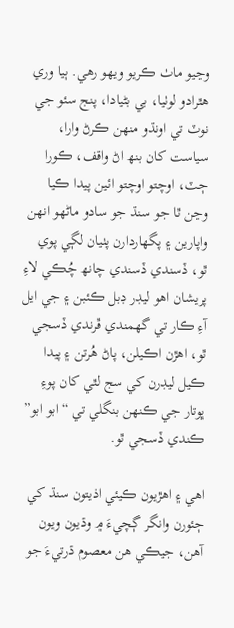وڃيو ماٺ ڪريو ويهو رهي. ٻيا وري هٿرادو لوٺيا، بي بڻيادا، پنج سئو جي نوٽ تي اونڌو منهن ڪرڻ وارا، سياست کان بنھ اڻ واقف، ڪورا ڄٽ، اوچتو اوچتو ائين پيدا ڪيا وڃن ٿا جو سنڌ جو سادو ماڻهو انهن واپارين ۽ پگهاردارن پٺيان لڳي پوي ٿو، ڏسندي ڏسندي چانھ چُڪي لاءِ پريشان اهو ليڊر ڊبل ڪئبن ۽ جي ايل آءِ ڪار تي گھمندي ڦرندي ڏسجي ٿو، اهڙن اڪيلن، پاڻ هُرتن ۽ پيدا ڪيل ليڊرن کي سج لٿي کان پوءِ ڀوتار جي ڪنهن بنگلي تي “ابو ابو” ڪندي ڏسجي ٿو.

اهي ۽ اهڙيون ڪيئي اذيتون سنڌ کي ڄئورن وانگر ڳچيءَ ۾ وڌيون ويون آهن، جيڪي هن معصوم ڌرتيءَ جو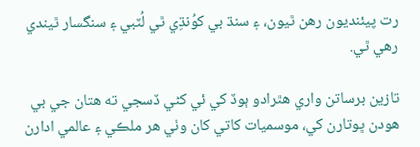رت پيئنديون رهن ٿيون، ۽ سنڌ بي کوُنڌِي ٿي لُٽبي ۽ سنگسار ٿيندي رهي ٿي.

تازين برساتن واري هٿرادو ٻوڏ کي ئي کڻي ڏسجي ته هتان جي بي هودن ڀوتارن کي، موسميات کاتي کان وٺي هر ملڪي ۽ عالمي ادارن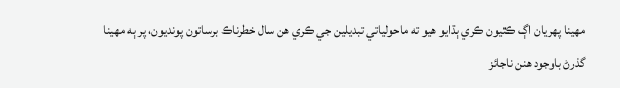مهينا پهريان اڳ ڪٿيون ڪري ٻڌايو هيو ته ماحولياتي تبديلين جي ڪري هن سال خطرناڪ برساتون پونديون، پر ٻه مهينا گذرڻ باوجود هنن ناجائز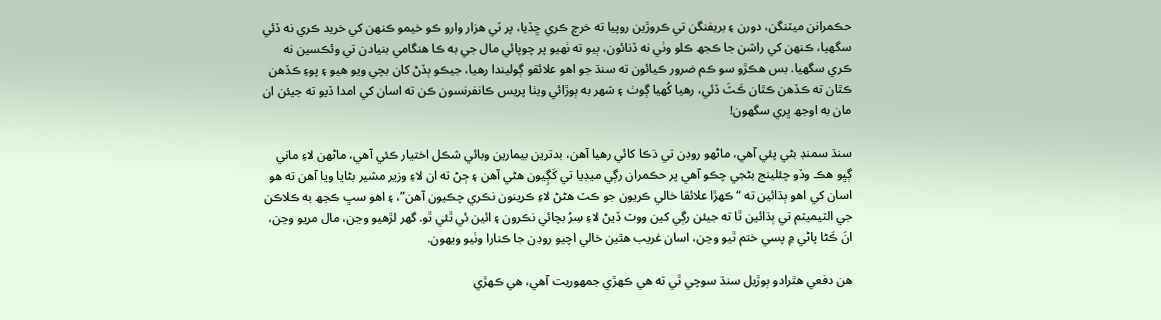حڪمرانن ميٽنگن، دورن ۽ بريفنگن تي ڪروڙين روپيا ته خرچ ڪري ڇڏيا، پر ٽي هزار وارو ڪو خيمو ڪنھن کي خريد ڪري نه ڏئي سگهيا، ڪنهن کي راشن جا ڪجھ ڪلو وٺي نه ڏنائون، ٻيو ته ٺهيو پر چوپائي مال جي به ڪا هنگامي بنيادن تي وئڪسين نه ڪري سگهيا. بس هڪڙو سو ڪم ضرور ڪيائون ته سنڌ جو اهو علائقو ڳوليندا رهيا، جيڪو ٻڏڻ کان بچي ويو هيو ۽ پوءِ ڪڏھن ڪٿان ته ڪڏهن ڪٿان ڪَٽَ ڏئي، رهيا کُهيا ڳوٺ ۽ شهر به ٻوڙائي ويٺا پريس ڪانفرنسون ڪن ته اسان کي امدا ڏيو ته جيئن ان مان به اوجھ ڀري سگهون!

سنڌ سمنڊ بڻي پئي آهي، ماڻهو روڊن تي ڌڪا کائي رهيا آهن، بدترين بيمارين وبائي شڪل اختيار ڪئي آهي، ماڻهن لاءِ ماني ڳڀو هڪ وڏو چئلينج بڻجي چڪو آهي پر حڪمران رڳي ميڊيا تي کَڳِيون هڻي آهن ۽ ڄڻ ته ان لاءِ وزير مشير بڻايا ويا آهن ته هو اسان کي اهو ٻڌائين ته “ڪهڙا علائقا خالي ڪريون جو ڪٽ هڻڻ لاءِ ڪرينون نڪري چڪيون آهن”، ۽ اهو سڀ ڪجھ به ڪلاڪن جي الٽيميٽم تي ٻڌائين ٿا ته جيئن رڳي کين ووٽ ڏيڻ لاءِ سِرُ بچائي نڪرون ۽ ائين ئي ٿئي ٿو. گهر لڙهيو وڃن، مال مريو وڃن، انَ ڪَڻا پاڻي ۾ پسي ختم ٿيو وڃن، اسان غريب هٿين خالي اچيو روڊن جا ڪنارا وٺيو ويهون.

هن دفعي هٿرادو ٻوڙيل سنڌ سوچي ٿي ته هي ڪهڙي جمهوريت آهي، هي ڪهڙي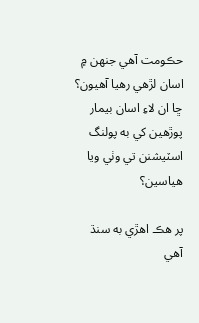حڪومت آهي جنهن ۾ اسان لڙهي رهيا آهيون؟ ڇا ان لاءِ اسان بيمار پوڙهين کي به پولنگ اسٽيشنن تي وٺي ويا هياسين؟

پر هڪ اهڙي به سنڌ آهي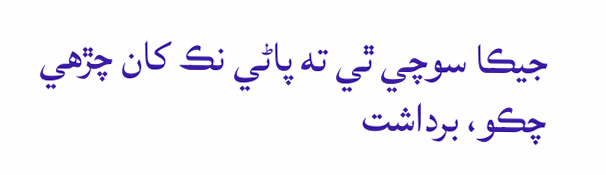جيڪا سوچي ٿي ته پاڻي نڪ کان چڙهي چڪو، برداشت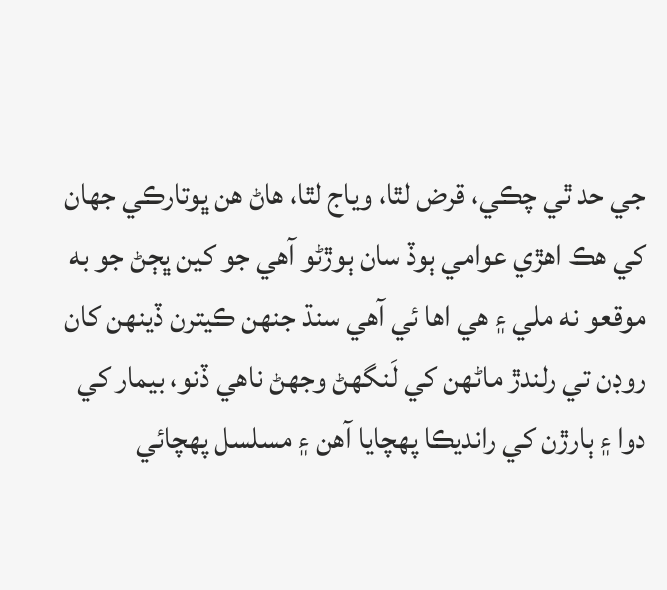جي حد ٿي چڪي، قرض لٿا، وياج لٿا، هاڻ هن ڀوتارڪي جهان کي هڪ اهڙي عوامي ٻوڏ سان ٻوڙڻو آهي جو کين ڀڄڻ جو به موقعو نه ملي ۽ هي اها ئي آهي سنڌ جنهن ڪيترن ڏينهن کان روڊن تي رلندڙ ماڻهن کي لَنگهڻ وجهڻ ناهي ڏنو، بيمار کي دوا ۽ ٻارڙن کي رانديڪا پهچايا آهن ۽ مسلسل پهچائي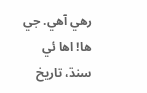رھي آھي. جي ها! اها ئي سنڌ، تاريخ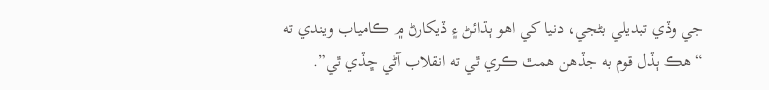جي وڏي تبديلي بڻجي، دنيا کي اهو ٻڌائڻ ۽ ڏيکارڻ ۾ ڪامياب ويندي ته “هڪ ٻڏل قوم به جڏهن همٿ ڪري ٿي ته انقلاب آڻي ڇڏي ٿي”.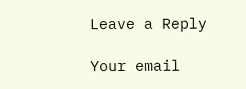Leave a Reply

Your email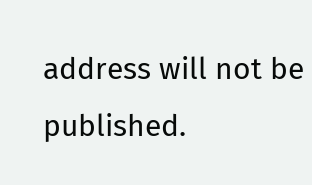address will not be published.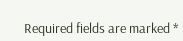Required fields are marked *